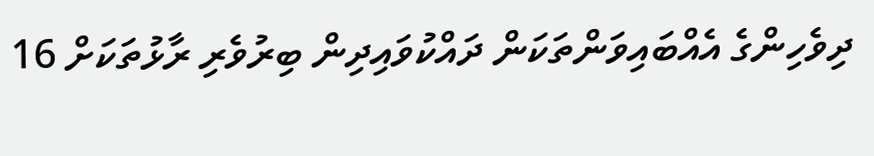ދިވެހިންގެ އެއްބައިވަންތަކަން ދައްކުވައިދިން ބިރުވެރި ރާޅުތަކަށް 16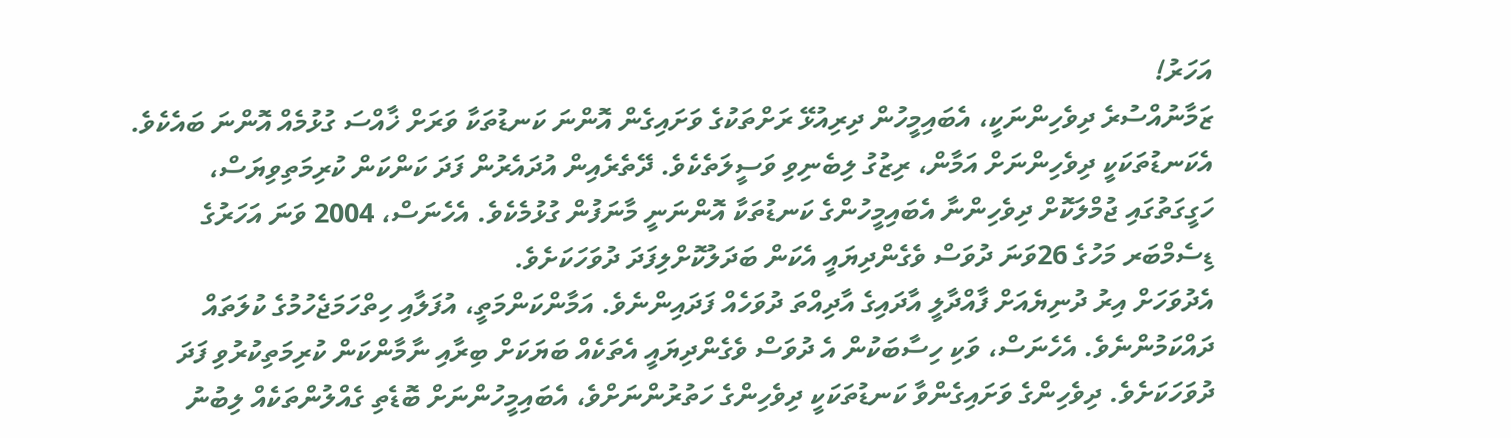އަހަރު!
ޒަމާނުއްސުރެ ދިވެހިންނަކީ، އެބައިމީހުން ދިރިއުޅޭ ރަށްތަކުގެ ވަށައިގެން އޮންނަ ކަނޑުތަކާ ވަރަށް ޚާއްސަ ގުޅުމެއް އޮންނަ ބައެކެވެ. އެކަނޑުތަކަކީ ދިވެހިންނަށް އަމާން، ރިޒުގު ލިބެނިވި ވަސީލަތެކެވެ. ދޭތެރެއިން އުދައެރުން ފަދަ ކަންކަން ކުރިމަތިވިޔަސް، ހަގީގަތުގައި ޖުމްލަކޮށް ދިވެހިންނާ އެބައިމީހުންގެ ކަނޑުތަކާ އޮންނަނީ މާނަފުން ގުޅުމެކެވެ. އެހެނަސް، 2004 ވަނަ އަހަރުގެ ޑިސެމްބަރ މަހުގެ 26ވަނަ ދުވަސް ވެގެންދިޔައީ އެކަން ބަދަލުކޮށްލިފަދަ ދުވަހަކަށެވެ.
އެދުވަހަށް އިރު ދުނިޔެއަށް ފާއްދާލީ އާދައިގެ އާދިއްތަ ދުވަހެއް ފަދައިންނެވެ. އަމާންކަންމަތީ، އުފަލާއި ހިތްހަމަޖެހުމުގެ ކުލަތައް ދައްކަމުންނެވެ. އެހެނަސް، ވަކި ހިސާބަކުން އެ ދުވަސް ވެގެންދިޔައީ އެތަކެއް ބަޔަކަށް ބިރާއި ނާމާންކަން ކުރިމަތިކުރުވި ފަދަ ދުވަހަކަށެވެ. ދިވެހިންގެ ވަށައިގެންވާ ކަނޑުތަކަކީ ދިވެހިންގެ ހަތުރުންނަށްވެ، އެބައިމީހުންނަށް ބޮޑެތި ގެއްލުންތަކެއް ލިބުނު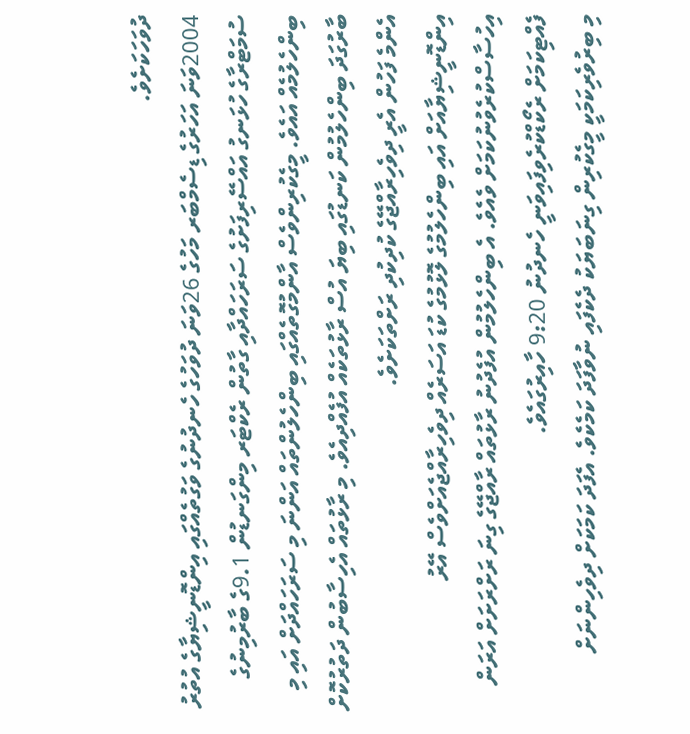ދުވަހަކަށެވެ.
2004ވަނަ އަހަރުގެ ޑިސެމްބަރ މަހުގެ 26ވަނަ ދުވަހުގެ ހެނދުނުގެ ވަގުތެއްގައި އިންޑޮނީޝިޔާގެ އުތުރު ސުމަޓްރާގެ ހުޅަނގު އައްސޭރިފަށުގެ ސަރަހައްދާއި ގާތުން ރެކްޓަރ މިންގަނޑުން 9.1ގެ ބާރުމިނުގެ ބިންހެލުމެއް އައެވެ. މީގެކުރިންވެސް އާންމުގޮތެއްގައި ބިންހެލުންތައް އަންނަ މި ސަރަހައްދަށް އައި މި ބާރުގަދަ ބިންހެލުމުން ކަނޑުގައި ބިޔަ އުސް ރާޅުތަކެއް އުފެއްދިއެވެ. މި ރާޅުތައް އެހިސާބުން ދަތުރުކޮށް އެންމެ ފަހުން އެރީ ދިވެހިރާއްޖޭގެ ކުދިކުދި ރަށްތަކަށެވެ.
އިންޑޮނީޝިޔާއަށް އައި ބިންހެލުމުގެ ލޮޅުމުގެ ކުޑަ އަސަރެއް ދިވެހިރާއްޖެއަށްވެސް އޭރު އިހުސާސްކުރެވުނުކަމަށް ވެއެވެ. އެ ބިންހެލުމުން އުފެދުނު ރާޅުތައް ރާއްޖޭގެ ގިނަ ރަށްރަށަށް އަރަން ފެއްޓިކަމަށް ރެކޯޑްކުރެވިފައިވަނީ ހެނދުނު 9:20 ހާއިރުގައެވެ.
މި ބިރުވެރިކަމަކީ މީގެކުރިން ގިނަބަޔަކު ދެކެފައި ނުވާފަދަ ކަމެކެވެ. އެފަދަ ކަމަކަށް ދިވެހިންނަށް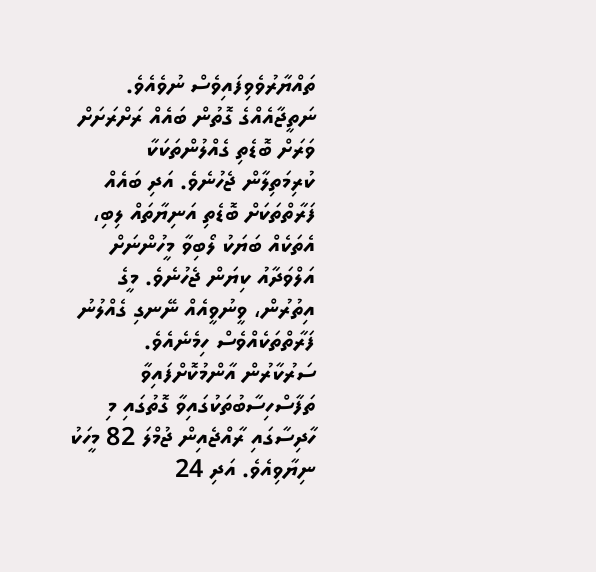ތައްޔާރުވެވިފައިވެސް ނުވެއެވެ. ނަތީޖާއެއްގެ ގޮތުން ބައެއް ރަށްރަށަށް ވަރަށް ބޮޑެތި ގެއްލުންތަކަކާ ކުރިމަތިލާން ޖެހުނެވެ. އަދި ބައެއް ފަރާތްތަކަށް ބޮޑެތި އަނިޔާތައް ލިބި، އެތަކެއް ބަޔަކު ލޯބިވާ މީހުންނަށް އަލްވަދާއު ކިޔަން ޖެހުނެވެ. މީގެ އިތުރުން، ވީނުވީއެއް ނޭނގި ގެއްލުނު ފަރާތްތަކެއްވެސް ހިމެނެއެވެ.
ސަރުކާރުން އާންމުކޮށްފައިވާ ތަފާސްހިސާބުތަކުގައިވާ ގޮތުގައި މި ހާދިސާގައި ރާއްޖެއިން ޖުމްލަ 82 މީހަކު ނިޔާވިއެވެ. އަދި 24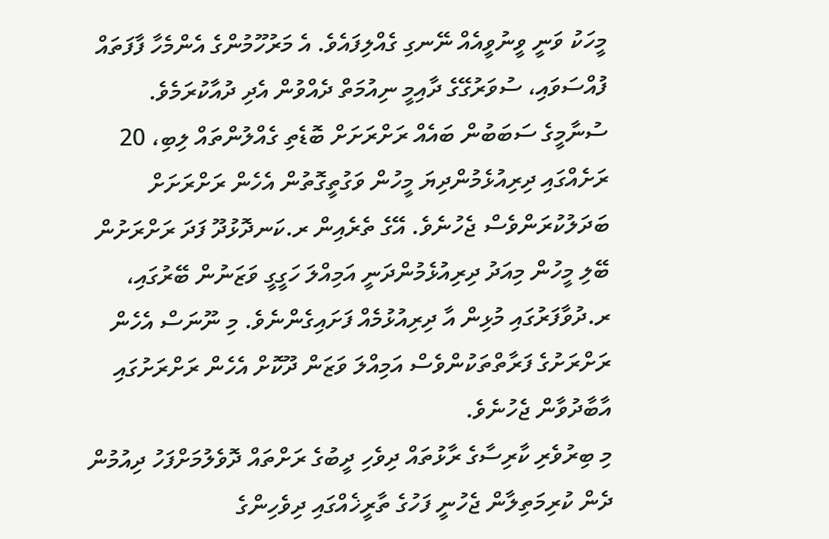މީހަކު ވަނީ ވީނުވީއެއް ނޭނގި ގެއްލިފައެވެ. އެ މަރުހޫމުންގެ އެންމެހާ ފާފަތައް ފުއްސަވައި، ސުވަރުގޭގެ ދާއިމީ ނިއުމަތް ދެއްވުން އެދި ދުއާކުރަމެވެ.
ސުނާމީގެ ސަބަބުން ބައެއް ރަށްރަށަށް ބޮޑެތި ގެއްލުންތައް ލިބި، 20 ރަށެއްގައި ދިރިއުޅެމުންދިޔަ މީހުން ވަގުތީގޮތުން އެހެން ރަށްރަށަށް ބަދަލުކުރަންވެސް ޖެހުނެވެ. އޭގެ ތެރެއިން ރ.ކަނދޮޅުދޫ ފަދަ ރަށްރަށުން ބޭލި މީހުން މިއަދު ދިރިއުޅެމުންދަނީ އަމިއްލަ ހަގީގީ ވަޒަނުން ބޭރުގައި، ރ.ދުވާފަރުގައި މުޅިން އާ ދިރިއުޅުމެއް ފަށައިގެންނެވެ. މި ނޫނަސް އެހެން ރަށްރަށުގެ ފަރާތްތަކުންވެސް އަމިއްލަ ވަޒަން ދޫކޮށް އެހެން ރަށްރަށުގައި އާބާދުވާން ޖެހުނެވެ.
މި ބިރުވެރި ކާރިސާގެ ރާޅުތައް ދިވެހި ދީބުގެ ރަށްތައް ދޮވެލުމަށްފަހު ދިއުމުން ދެން ކުރިމަތިލާން ޖެހުނީ ފަހުގެ ތާރީޚެއްގައި ދިވެހިންގެ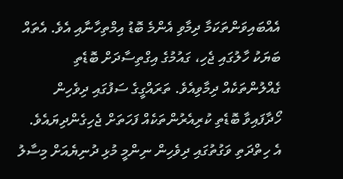އެއްބައިވަންތަކަމާ ދިމާވި އެންމެ ބޮޑު އިމްތިހާނާއި އެވެ. އެތައް ބަޔަކު ހާލުގައި ޖެހި، ގައުމުގެ އިގްތިސާދަށް ބޮޑެތި ގެއްލުންތަކެއް ދިމާވިއެވެ. ތަރައްގީގެ ސަފުގައި ދިވެހިން ހޯދާފައިވާ ބޮޑެތި ކުރިއެރުންތަކެއް ފަހަތަށް ޖެހިގެންދިޔައެވެ.
އެ ހިތްދަތި ވަގުތުގައި ދިވެހިން ނިންމީ މުޅި ދުނިޔެއަށް މިސާލު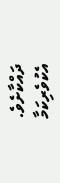ދައްކާށެވެ. އެކުވެރިކަމާ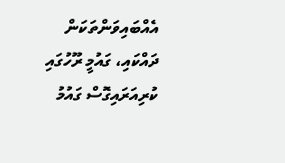އެއްބައިވަންތަކަން ދައްކައި، ގައުމީ ރޫހުގައި ކުރިއަރައިގޮސް ގައުމު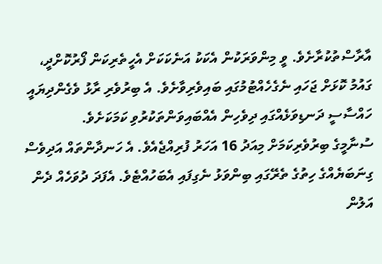އާރާސްތުކުރާށެވެ. ވީ މިންވަރަކުން އެކަކު އަނެކަކަށް އެހީތެރިކަން ފޯރުކޮށްދީ، ގައުމު ކޮޅަށް ޖަހައި ނެގެހެއްޓުމުގައި ބައިވެރިވާށެވެ. އެ ބިރުވެރި ރާޅު ވެގެންދިޔައީ ހައްސާސީ ދަނޑިވަޅެއްގައި ދިވެހިން އެއްބައިވަންތަކުރުވި ކަމަކަށެވެ.
ސުނާމީގެ ބިރުވެރިކަމަށް މިއަދު 16 އަހަރު ފުރިއްޖެއެވެ. އެ ހަނދާންތައް އަދިވެސް ގިނަބަޔެއްގެ ހިތުގެ ތެރޭގައި ބިންވަޅު ނެގިފައި އެބަހުއްޓެވެ. އެފަދަ ދުވަހެއް ދެން އަލުން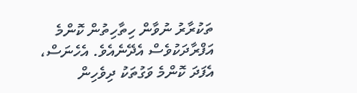ތަކުރާރު ނުވާން ހިތާހިތުން ކޮންމެ އަފްރާދަކުވެސް އެދޭނެއެވެ. އެހެނަސް، އެފަދަ ކޮންމެ ވަގުތަކު ދިވެހިން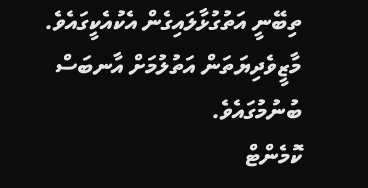ތިބޭނީ އަތުގުޅާލައިގެން އެކުއެކީގައެވެ. މާޒީވެދިޔަތަން އަތުލުމަށް އާނބަސް ބުނުމުގައެވެ.
ކޮމެންޓް